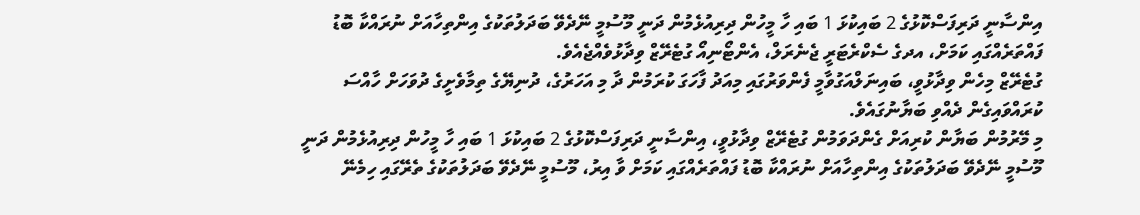އިންސާނީ ދަރިފަސްކޮޅުގެ 2 ބައިކުޅަ 1 ބައި ހާ މީހުން ދިރިއުޅެމުން ދަނީ މޫސުމީ ނޭދެވޭ ބަދަލުތަކުގެ އިންތިހާއަށް ނުރައްކާ ބޮޑު ފައްތަރެއްގައި ކަމަށް، އދގެ ސެކްރެޓަރީ ޖެނެރަލް، އެންޓޯނިއޯ ގުޓެރޭޒް ވިދާޅުވެއްޖެއެވެ.
ގުޓެރޭޒް މިހެން ވިދާޅުވީ، ބައިނަލްއަގުވާމީ ފެންވަރުގައި މިއަދު ފާހަގަ ކުރަމުން ދާ މި އަހަރުގެ، ދުނިޔޭގެ ތިމާވެށީގެ ދުވަހަށް ހާއްސަ ކުރައްވައިގެން ދެއްވި ބަޔާނުގައެވެ.
މި މޭރުމުން ބަޔާން ކުރިއަށް ގެންދަވަމުން ގުޓެރޭޒް ވިދާޅުވީ، އިންސާނީ ދަރިފަސްކޮޅުގެ 2 ބައިކުޅަ 1 ބައި ހާ މީހުން ދިރިއުޅެމުން ދަނީ މޫސުމީ ނޭދެވޭ ބަދަލުތަކުގެ އިންތިހާއަށް ނުރައްކާ ބޮޑު ފައްތަރެއްގައި ކަމަށް ވާ އިރު، މޫސުމީ ނޭދެވޭ ބަދަލުތަކުގެ ތެރޭގައި ހިމެނޭ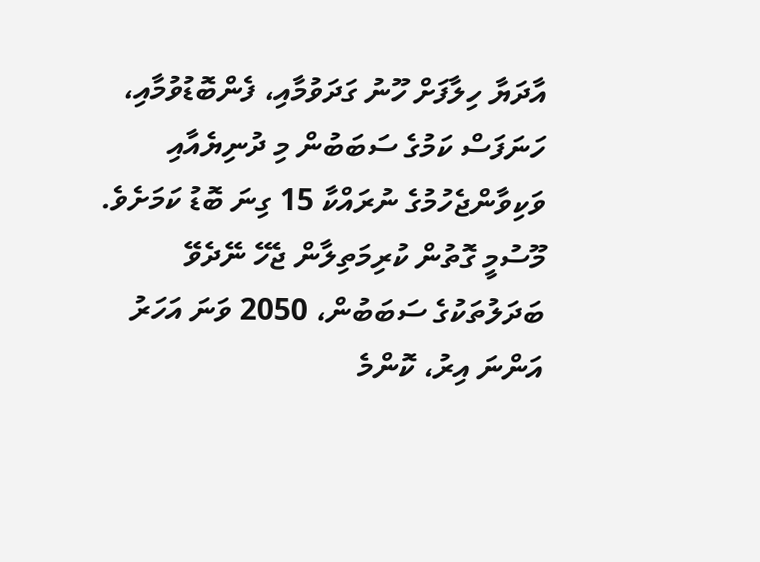އާދަޔާ ހިލާފަށް ހޫނު ގަދަވުމާއި، ފެންބޮޑުވުމާއި، ހަނަފަސް ކަމުގެ ސަބަބުން މި ދުނިޔެއާއި ވަކިވާންޖެހުމުގެ ނުރައްކާ 15 ގިނަ ބޮޑު ކަމަށެވެ.
މޫސުމީ ގޮތުން ކުރިމަތިލާން ޖެހޭ ނޭދެވޭ ބަދަލުތަކުގެ ސަބަބުން، 2050 ވަނަ އަހަރު އަންނަ އިރު، ކޮންމެ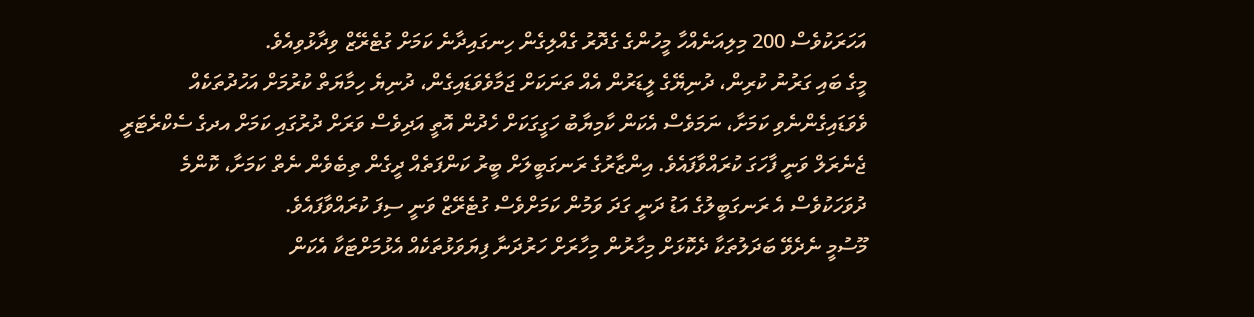އަހަރަކުވެސް 200 މިލިއަނެއްހާ މީހުންގެ ގެދޮރު ގެއްލިގެން ހިނގައިދާނެ ކަމަށް ގުޓެރޭޒް ވިދާޅުވިއެވެ.
މީގެ ބައި ގަރުނު ކުރިން، ދުނިޔޭގެ ލީޑަރުން އެއް ތަނަކަށް ޖަމާވެވަޑައިގެން، ދުނިޔެ ހިމާޔަތް ކުރުމަށް އަހުދުތަކެއް ވެވަޑައިގެންނެވި ކަމަށާ، ނަމަވެސް އެކަން ކާމިޔާބު ހަގީގަކަށް ހެދުން އޮތީ އަދިވެސް ވަރަށް ދުރުގައި ކަމަށް އދގެ ސެކްރެޓަރީ ޖެނެރަލް ވަނީ ފާހަގަ ކުރައްވާފައެވެ. އިންޒާރުގެ ރަނގަބީލަށް ބީރު ކަންފަތެއް ދީގެން ތިބެވެން ނެތް ކަމަށާ، ކޮންމެ ދުވަހަކުވެސް އެ ރަނގަބީލުގެ އަޑު ދަނީ ގަދަ ވަމުން ކަމަށްވެސް ގުޓެރޭޒް ވަނީ ސިފަ ކުރައްވާފައެވެ.
މޫސުމީ ނެދެވޭ ބަދަލުތަކާ ދެކޮޅަށް މިހާރުން މިހާރަށް ހަރުދަނާ ފިޔަވަޅުތަކެއް އެޅުމަށްޓަކާ އެކަން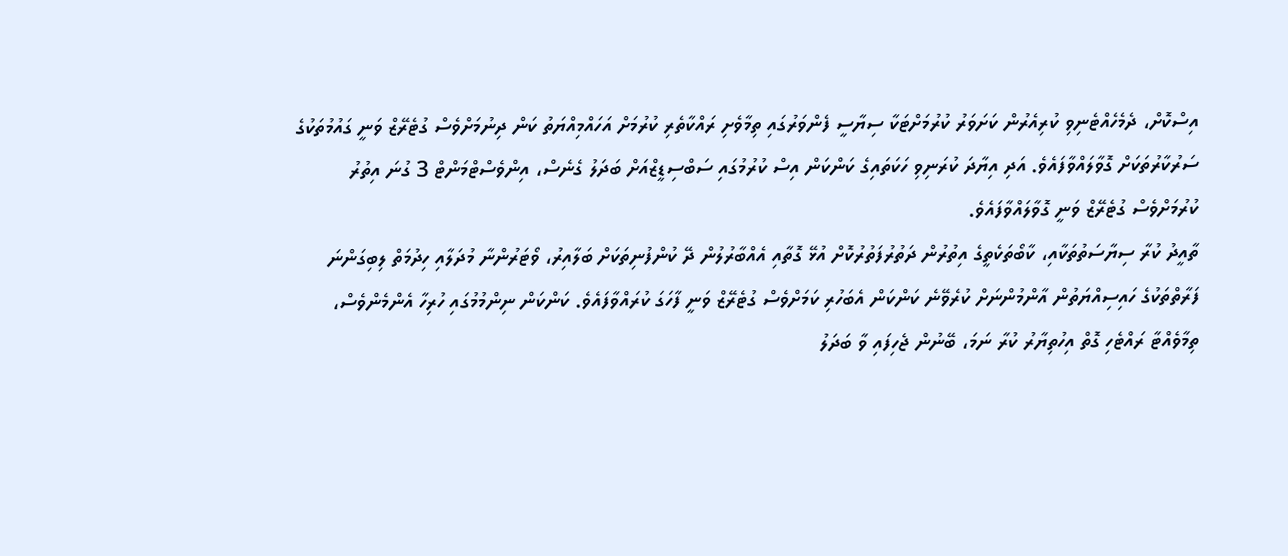އިސްކޮށް، ދެމެހެއްޓެނިވި ކުރިއެރުން ކަށަވަރު ކުރުމަށްޓަކާ ސިޔާސީ ފެންވަރުގައި ތިމާވެށި ރައްކާތެރި ކުރުމަށް އަހައްމިއްޔަތު ކަން ދިނުމަށްވެސް ގުޓެރޭޒް ވަނީ ގައުމުތަކުގެ ސަރުކާރުތަކަށް ގޮވާލައްވާފައެވެ. އަދި އިޔާދަ ކުރަނިވި ހަކަތައިގެ ކަންކަން އިސް ކުރުމުގައި ސަބްސިޑީޒްއަށް ބަދަލު ގެނެސް، އިންވެސްޓްމަންޓް 3 ގުނަ އިތުރު ކުރުމަށްވެސް ގުޓެރޭޒް ވަނީ ގޮވާލައްވާފައެވެ.
ތާއީދު ކުރާ ސިޔާސަތުތަކާއި، ކާބޯތަކެތީގެ އިތުރުން ދަތުރުފަތުރުކޮށް އުޅޭ ގޮތާއި އެއްބާރުލުން ދޭ ކުންފުނިތަކަށް ބަލާއިރު، ވޯޓަރުންނާ މުދަލާއި ހިދުމަތް ލިބިގަންނަ ފަރާތްތަކުގެ ހައިސިއްޔަތުން އާންމުންނަށް ކުރެވޭނެ ކަންކަން އެބަހުރި ކަމަށްވެސް ގުޓެރޭޒް ވަނީ ފާހަގަ ކުރައްވާފައެވެ. ކަންކަން ނިންމުމުގައި ހުރިހާ އެންމެންވެސް، ތިމާވެއްޓާ ރައްޓެހި ގޮތް އިހުތިޔާރު ކުރާ ނަމަ، ބޭނުން ޖެހިފައި ވާ ބަދަލު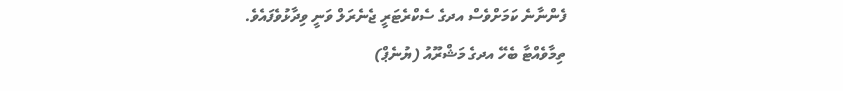ފެންނާނެ ކަމަށްވެސް އދގެ ސެކްރެޓަރީ ޖެނެރަލް ވަނީ ވިދާޅުވެފައެވެ.
ތިމާވެއްޓާ ބެހޭ އދގެ މަޝްރޫއު (ޔުނެޕް)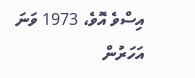އިސްވެ އޮވެ، 1973 ވަނަ އަހަރުން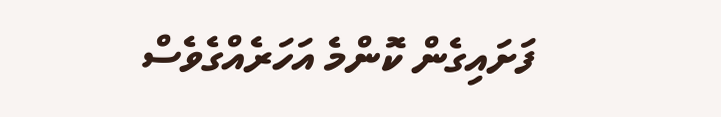ފަށައިގެން ކޮންމެ އަހަރެއްގެވެސް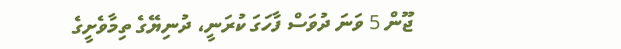ޖޫން 5 ވަނަ ދުވަސް ފާހަގަ ކުރަނީ، ދުނިޔޭގެ ތިމާވެށީގެ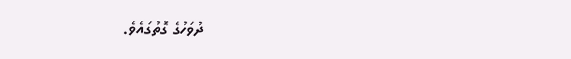ދުވަހުގެ ގޮތުގައެވެ.